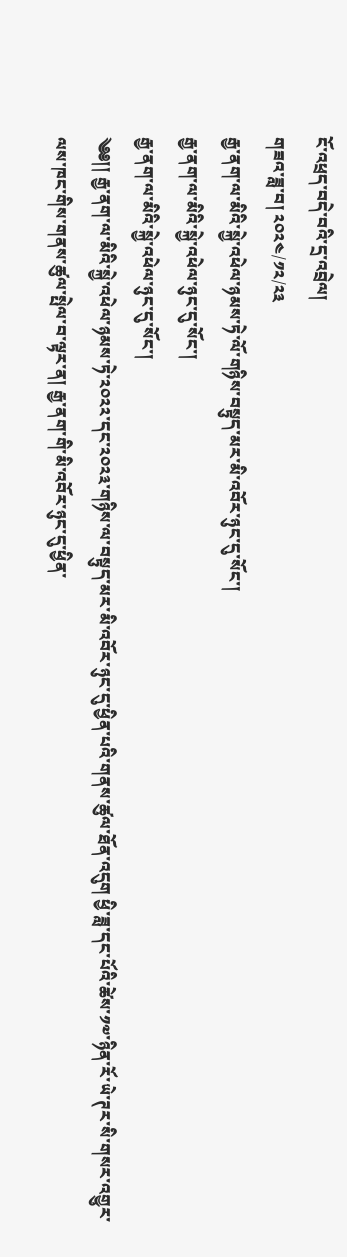ངོ་འཕྲད་བདེ་བའི་དྲ་འབྲེལ།
གཟའ་ཟླ་བ། ༢༠༢༤/༡༢/༢༣
རྒྱ་ནག་ལ་མིའི་སྐྱེ་འཕེལ་ཉམས་ཏེ་ལོ་གཉིས་བསྟུད་མར་མི་འབོར་ཉུང་དུ་སོང་།
རྒྱ་ནག་ལ་མིའི་སྐྱེ་འཕེལ་ཉུང་དུ་སོང་།
རྒྱ་ནག་ལ་མིའི་སྐྱེ་འཕེལ་ཉུང་དུ་སོང་།
༄༅།། རྒྱ་ནག་ལ་མིའི་སྐྱེ་འཕེལ་ཉམས་ཏེ་༢༠༢༢་དང་༢༠༢༣་གཉིས་ལ་བསྟུད་མར་མི་འབོར་ཉུང་དུ་ཕྱིན་པའི་གནས་ཚུལ་ཐོན་འདུག ཕྱི་ཟླ་དང་པོའི་ཚེས་༡༧་ཉིན་རོ་ཡེ་ཊར་སི་གསར་འགྱུར་ལས་ཁང་གིས་གནས་ཚུལ་སྤེལ་བ་ལྟར་ན། རྒྱ་ནག་གི་མི་འབོར་ཉུང་དུ་ཕྱིན་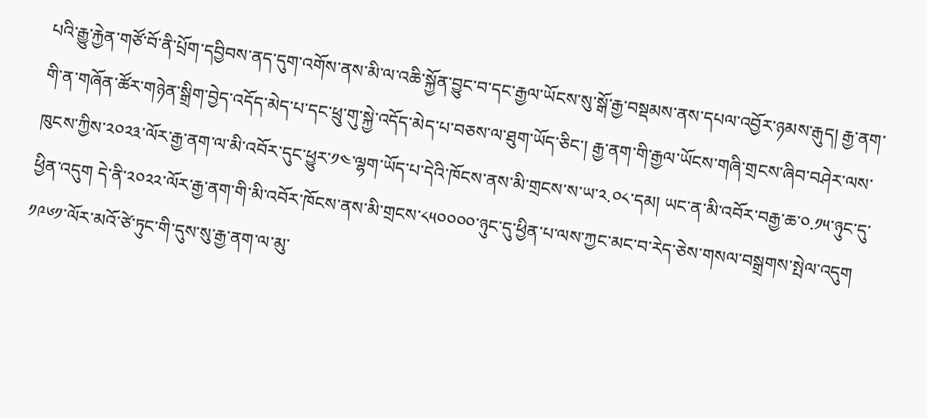པའི་རྒྱུ་རྐྱེན་གཙོ་བོ་ནི་པྲོག་དབྱིབས་ནད་དུག་འགོས་ནས་མི་ལ་འཆི་སྐྱོན་བྱུང་བ་དང་རྒྱལ་ཡོངས་སུ་སྒོ་རྒྱ་བསྡམས་ནས་དཔལ་འབྱོར་ཉམས་རྒུད། རྒྱ་ནག་གི་ན་གཞོན་ཚོར་གཉེན་སྒྲིག་བྱེད་འདོད་མེད་པ་དང་ཕྲུ་གུ་སྐྱེ་འདོད་མེད་པ་བཅས་ལ་ཐུག་ཡོད་ཅིང་། རྒྱ་ནག་གི་རྒྱལ་ཡོངས་གཞི་གྲངས་ཞིབ་བཤེར་ལས་ཁུངས་ཀྱིས་༢༠༢༣་ལོར་རྒྱ་ནག་ལ་མི་འབོར་དུང་ཕྱུར་༡༤་ལྷག་ཡོད་པ་དེའི་ཁོངས་ནས་མི་གྲངས་ས་ཡ་༢.༠༨་དམ། ཡང་ན་མི་འབོར་བརྒྱ་ཆ་༠.༡༥་ཉུང་དུ་ཕྱིན་འདུག དེ་ནི་༢༠༢༢་ལོར་རྒྱ་ནག་གི་མི་འབོར་ཁོངས་ནས་མི་གྲངས་༨༥༠༠༠༠་ཉུང་དུ་ཕྱིན་པ་ལས་ཀྱང་མང་བ་རེད་ཅེས་གསལ་བསྒྲགས་སྤེལ་འདུག ༡༩༦༡་ལོར་མའོ་ཙེ་ཏུང་གི་དུས་སུ་རྒྱ་ནག་ལ་མུ་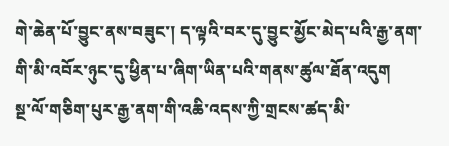གེ་ཆེན་པོ་བྱུང་ནས་བཟུང་། ད་ལྟའི་བར་དུ་བྱུང་མྱོང་མེད་པའི་རྒྱ་ནག་གི་མི་འབོར་ཉུང་དུ་ཕྱིན་པ་ཞིག་ཡིན་པའི་གནས་ཚུལ་ཐོན་འདུག
སྔ་ལོ་གཅིག་པུར་རྒྱ་ནག་གི་འཆི་འདས་ཀྱི་གྲངས་ཚད་མི་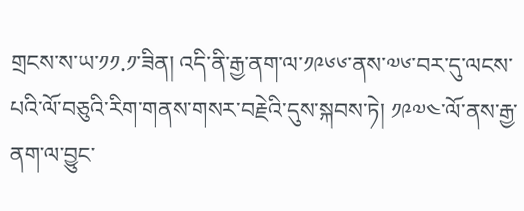གྲངས་ས་ཡ་༡༡.༡་ཟིན། འདི་ནི་རྒྱ་ནག་ལ་༡༩༦༦་ནས་༧༦་བར་དུ་ལངས་པའི་ལོ་བཅུའི་རིག་གནས་གསར་བརྗེའི་དུས་སྐབས་ཏེ། ༡༩༧༤་ལོ་ནས་རྒྱ་ནག་ལ་བྱུང་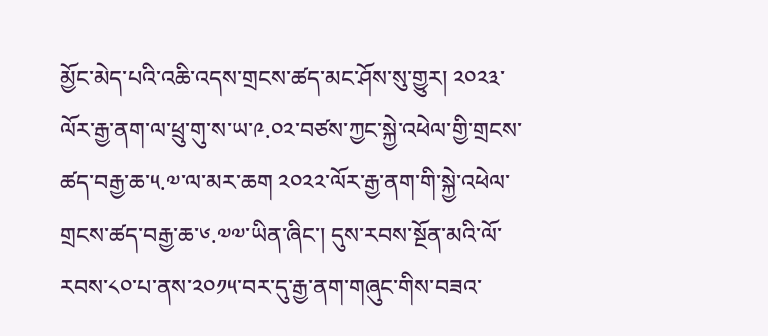མྱོང་མེད་པའི་འཆི་འདས་གྲངས་ཚད་མང་ཤོས་སུ་གྱུར། ༢༠༢༣་ལོར་རྒྱ་ནག་ལ་ཕྲུ་གུ་ས་ཡ་༩.༠༢་བཙས་ཀྱང་སྐྱེ་འཕེལ་གྱི་གྲངས་ཚད་བརྒྱ་ཆ་༥.༧་ལ་མར་ཆག ༢༠༢༢་ལོར་རྒྱ་ནག་གི་སྐྱེ་འཕེལ་གྲངས་ཚད་བརྒྱ་ཆ་༦.༧༧་ཡིན་ཞིང་། དུས་རབས་སྔོན་མའི་ལོ་རབས་༨༠་པ་ནས་༢༠༡༥་བར་དུ་རྒྱ་ནག་གཞུང་གིས་བཟའ་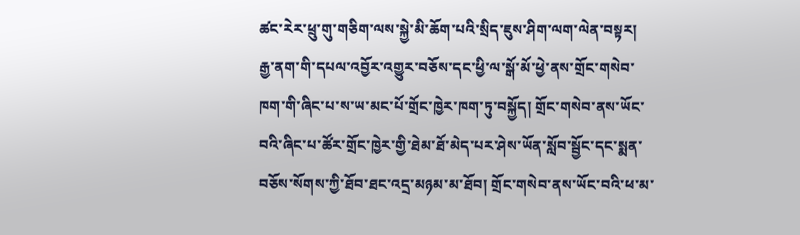ཚང་རེར་ཕྲུ་གུ་གཅིག་ལས་སྐྱེ་མི་ཆོག་པའི་སྲིད་ཇུས་ཤིག་ལག་ལེན་བསྟར། རྒྱ་ནག་གི་དཔལ་འབྱོར་འགྱུར་བཅོས་དང་ཕྱི་ལ་སྒོ་མོ་ཕྱེ་ནས་གྲོང་གསེབ་ཁག་གི་ཞིང་པ་ས་ཡ་མང་པོ་གྲོང་ཁྱེར་ཁག་ཏུ་བསྐྱོད། གྲོང་གསེབ་ནས་ཡོང་བའི་ཞིང་པ་ཚོར་གྲོང་ཁྱེར་གྱི་ཐེམ་ཐོ་མེད་པར་ཤེས་ཡོན་སློབ་སྦྱོང་དང་སྨན་བཅོས་སོགས་ཀྱི་ཐོབ་ཐང་འདྲ་མཉམ་མ་ཐོབ། གྲོང་གསེབ་ནས་ཡོང་བའི་ཕ་མ་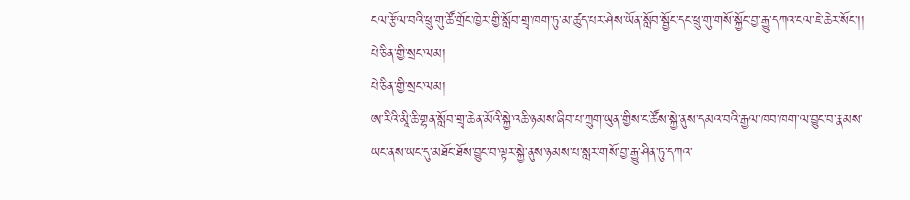ངལ་རྩོལ་བའི་ཕྲུ་གུ་ཚོ་གྲོང་ཁྱེར་གྱི་སློབ་གྲྭ་ཁག་ཏུ་མ་ཚུད་པར་ཤེས་ཡོན་སློབ་སྦྱོང་དང་ཕྲུ་གུ་གསོ་སྐྱོང་བྱ་རྒྱུ་དཀའ་ངལ་ཇེ་ཆེར་སོང་།།
པེ་ཅིན་གྱི་སྲང་ལམ།
པེ་ཅིན་གྱི་སྲང་ལམ།
ཨ་རིའི་མཱི་ཆི་གྷན་སློབ་གྲྭ་ཆེན་མོའི་སྐྱེ་འཆི་ཉམས་ཞིབ་པ་ཀྲུག་ཡུན་གྱིས་ང་ཚོས་སྐྱེ་ནུས་དམའ་བའི་རྒྱལ་ཁབ་ཁག་ལ་བྱུང་བ་རྣམས་ཡང་ནས་ཡང་དུ་མཐོང་ཐོས་བྱུང་བ་ལྟར་སྐྱེ་ནུས་ཉམས་པ་སླར་གསོ་བྱ་རྒྱུ་ཤིན་ཏུ་དཀའ་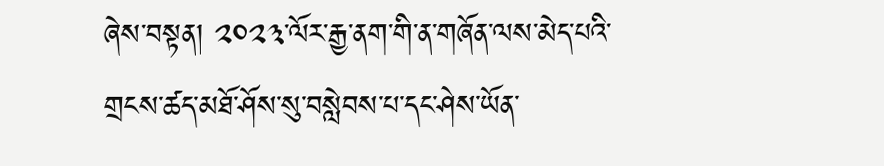ཞེས་བསྟན། ༢༠༢༣་ལོར་རྒྱ་ནག་གི་ན་གཞོན་ལས་མེད་པའི་གྲངས་ཚད་མཐོ་ཤོས་སུ་བསླེབས་པ་དང་ཤེས་ཡོན་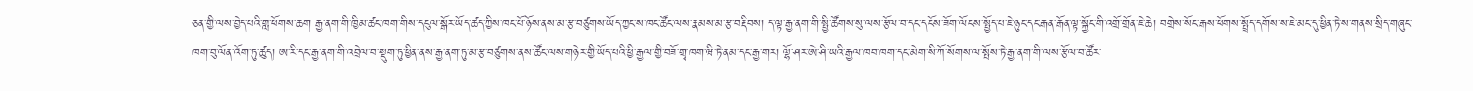ཅན་གྱི་ལས་བྱེད་པའི་གླ་ཕོགས་ཆག རྒྱ་ནག་གི་ཁྱིམ་ཚང་ཁག་གིས་དངུལ་སྒོར་ཡོད་ཚད་ཀྱིས་ཁང་པོ་ཉོས་ནས་མ་རྩ་བཙུགས་ཡོད་ཀྱང་ས་ཁང་ཚོང་ལས་རྣམས་མ་རྩ་བརྡིབས། ད་ལྟ་རྒྱ་ནག་གི་སྤྱི་ཚོགས་སུ་ལས་རྩོལ་བ་དང་དངོས་ཟོག་ལོངས་སྤྱོད་པ་ཇེ་ཉུང་དང་རྒན་རྒོན་ལྟ་སྐྱོང་གི་འགྲོ་གྲོན་ཇེ་ཆེ། བགྲེས་སོང་རྒས་ཕོགས་སྤྲོད་དགོས་ས་ཇེ་མང་དུ་ཕྱིན་ཏེ་ས་གནས་སྲིད་གཞུང་ཁག་བུ་ལོན་འོག་ཏུ་ཚུད། ཨ་རི་དང་རྒྱ་ནག་གི་འབྲེལ་བ་སྡུག་ཏུ་ཕྱིན་ནས་རྒྱ་ནག་ཏུ་མ་རྩ་བཙུགས་ནས་ཚོང་ལས་གཉེར་གྱི་ཡོད་པའི་ཕྱི་རྒྱལ་གྱི་བཟོ་གྲྭ་ཁག་ཝི་ཏེ་ནམ་དང་རྒྱ་གར། ལྷོ་ཤར་ཨེ་ཤི་ཡའི་རྒྱལ་ཁབ་ཁག་དང་མེག་སི་ཀོ་སོགས་ལ་སྤོས་ཏེ་རྒྱ་ནག་གི་ལས་རྩོལ་བ་ཚོར་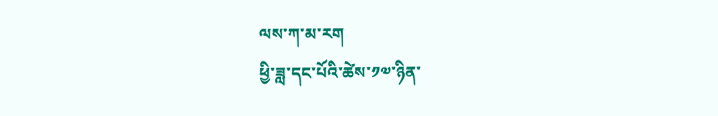ལས་ཀ་མ་རག
ཕྱི་ཟླ་དང་པོའི་ཚེས་༡༧་ཉིན་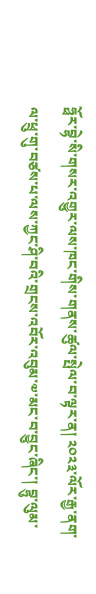ཧྥོར་བྷེ་སི་གསར་འགྱུར་ལས་ཁང་གིས་གནས་ཚུལ་སྤེལ་བ་ལྟར་ན། ༢༠༢༣་ལོར་རྒྱ་ནག་ལ་ཕྲུ་གུ་བཙས་པ་ལས་ཀྱང་ཤི་བའི་གྲངས་འབོར་འབུམ་༧་མང་བ་བྱུང་ཞིང་། བྷུ་ལུམ་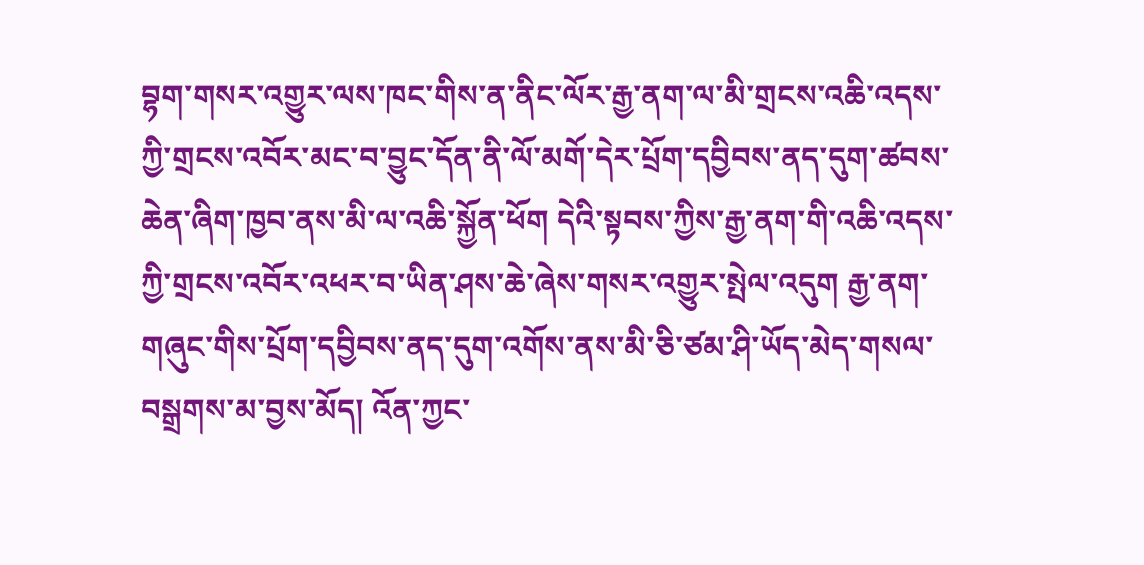བྷག་གསར་འགྱུར་ལས་ཁང་གིས་ན་ནིང་ལོར་རྒྱ་ནག་ལ་མི་གྲངས་འཆི་འདས་ཀྱི་གྲངས་འབོར་མང་བ་བྱུང་དོན་ནི་ལོ་མགོ་དེར་པྲོག་དབྱིབས་ནད་དུག་ཚབས་ཆེན་ཞིག་ཁྱབ་ནས་མི་ལ་འཆི་སྐྱོན་ཕོག དེའི་སྟབས་ཀྱིས་རྒྱ་ནག་གི་འཆི་འདས་ཀྱི་གྲངས་འབོར་འཕར་བ་ཡིན་ཤས་ཆེ་ཞེས་གསར་འགྱུར་སྤེལ་འདུག རྒྱ་ནག་གཞུང་གིས་པྲོག་དབྱིབས་ནད་དུག་འགོས་ནས་མི་ཅི་ཙམ་ཤི་ཡོད་མེད་གསལ་བསྒྲགས་མ་བྱས་མོད། འོན་ཀྱང་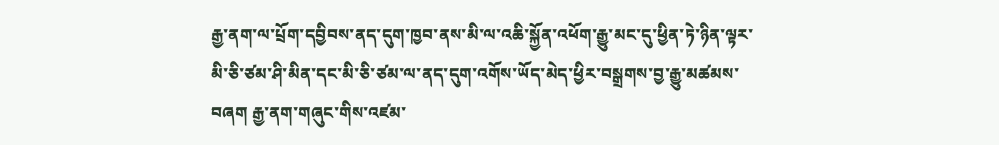རྒྱ་ནག་ལ་པྲོག་དབྱིབས་ནད་དུག་ཁྱབ་ནས་མི་ལ་འཆི་སྐྱོན་འཕོག་རྒྱུ་མང་དུ་ཕྱིན་ཏེ་ཉིན་ལྟར་མི་ཅི་ཙམ་ཤི་མིན་དང་མི་ཅི་ཙམ་ལ་ནད་དུག་འགོས་ཡོད་མེད་ཕྱིར་བསྒྲགས་བྱ་རྒྱུ་མཚམས་བཞག རྒྱ་ནག་གཞུང་གིས་འཛམ་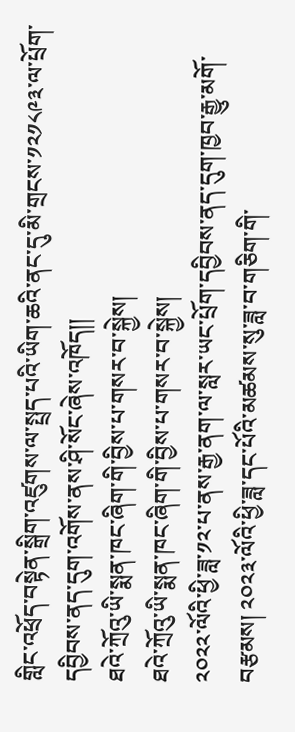གླིང་འཕྲོད་བསྟེན་སྒྲིག་འཛུགས་ལ་སྤྲད་པའི་ཡིག་ཆའི་ནང་དུ་མི་གྲངས་༡༢༡༨༩༣་ལ་པྲོག་དབྱིབས་ནད་དུག་འགོས་ནས་ཤི་སོང་ཞེས་འཁོད།།
ཐའེ་ཀྲོའུ་ཡི་སྨན་ཁང་ཞིག་གི་བྱིས་པ་གསར་བ་སྐྱེས།
ཐའེ་ཀྲོའུ་ཡི་སྨན་ཁང་ཞིག་གི་བྱིས་པ་གསར་བ་སྐྱེས།
༢༠༢༢་ལོའི་ཕྱི་ཟླ་༡༢་པ་ནས་རྒྱ་ནག་ལ་སླར་ཡང་པྲོག་དབྱིབས་ནད་དུག་ཁྱབ་རྒྱུ་མགོ་བརྩམས། ༢༠༢༣་ལོའི་ཕྱི་ཟླ་དང་པོའི་མཚམས་སུ་ཟླ་བ་གཅིག་གི་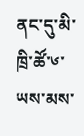ནང་དུ་མི་ཁྲི་ཚོ་༦་ཡས་མས་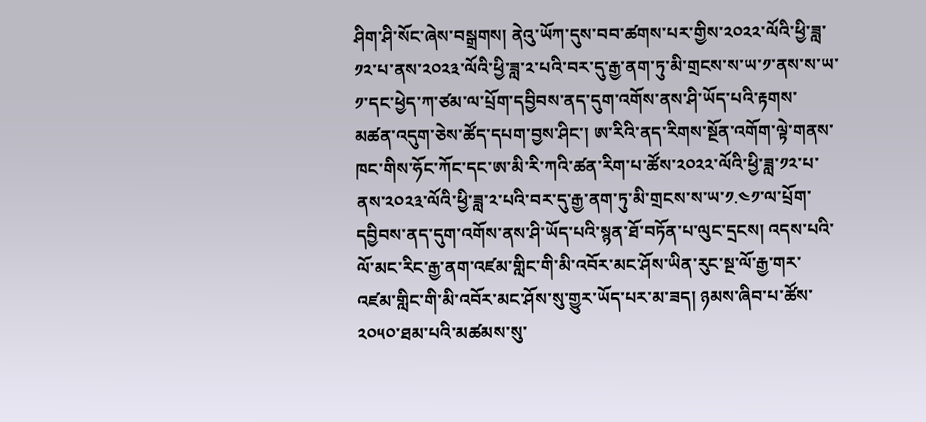ཤིག་ཤི་སོང་ཞེས་བསྒྲགས། ནེའུ་ཡོཀ་དུས་བབ་ཚགས་པར་གྱིས་༢༠༢༢་ལོའི་ཕྱི་ཟླ་༡༢་པ་ནས་༢༠༢༣་ལོའི་ཕྱི་ཟླ་༢་པའི་བར་དུ་རྒྱ་ནག་ཏུ་མི་གྲངས་ས་ཡ་༡་ནས་ས་ཡ་༡་དང་ཕྱེད་ཀ་ཙམ་ལ་པྲོག་དབྱིབས་ནད་དུག་འགོས་ནས་ཤི་ཡོད་པའི་རྟགས་མཚན་འདུག་ཅེས་ཚོད་དཔག་བྱས་ཤིང་། ཨ་རིའི་ནད་རིགས་སྔོན་འགོག་ལྟེ་གནས་ཁང་གིས་ཧོང་ཀོང་དང་ཨ་མི་རི་ཀའི་ཚན་རིག་པ་ཚོས་༢༠༢༢་ལོའི་ཕྱི་ཟླ་༡༢་པ་ནས་༢༠༢༣་ལོའི་ཕྱི་ཟླ་༢་པའི་བར་དུ་རྒྱ་ནག་ཏུ་མི་གྲངས་ས་ཡ་༡.༤༡་ལ་པྲོག་དབྱིབས་ནད་དུག་འགོས་ནས་ཤི་ཡོད་པའི་སྙན་ཐོ་བཏོན་པ་ལུང་དྲངས། འདས་པའི་ལོ་མང་རིང་རྒྱ་ནག་འཛམ་གླིང་གི་མི་འབོར་མང་ཤོས་ཡིན་རུང་སྔ་ལོ་རྒྱ་གར་འཛམ་གླིང་གི་མི་འབོར་མང་ཤོས་སུ་གྱུར་ཡོད་པར་མ་ཟད། ཉམས་ཞིབ་པ་ཚོས་༢༠༥༠་ཐམ་པའི་མཚམས་སུ་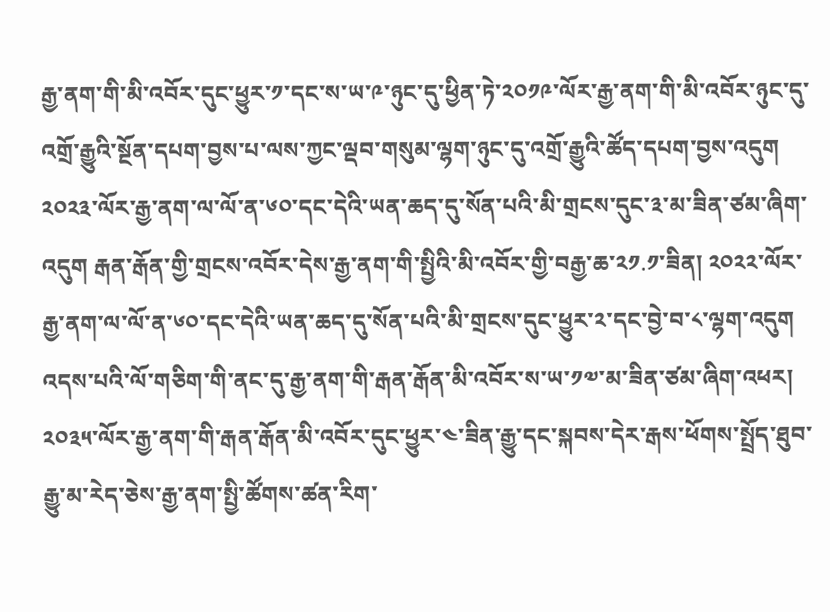རྒྱ་ནག་གི་མི་འབོར་དུང་ཕྱུར་༡་དང་ས་ཡ་༩་ཉུང་དུ་ཕྱིན་ཏེ་༢༠༡༩་ལོར་རྒྱ་ནག་གི་མི་འབོར་ཉུང་དུ་འགྲོ་རྒྱུའི་སྔོན་དཔག་བྱས་པ་ལས་ཀྱང་ལྡབ་གསུམ་ལྷག་ཉུང་དུ་འགྲོ་རྒྱུའི་ཚོད་དཔག་བྱས་འདུག
༢༠༢༣་ལོར་རྒྱ་ནག་ལ་ལོ་ན་༦༠་དང་དེའི་ཡན་ཆད་དུ་སོན་པའི་མི་གྲངས་དུང་༣་མ་ཟིན་ཙམ་ཞིག་འདུག རྒན་རྒོན་གྱི་གྲངས་འབོར་དེས་རྒྱ་ནག་གི་སྤྱིའི་མི་འབོར་གྱི་བརྒྱ་ཆ་༢༡.༡་ཟིན། ༢༠༢༢་ལོར་རྒྱ་ནག་ལ་ལོ་ན་༦༠་དང་དེའི་ཡན་ཆད་དུ་སོན་པའི་མི་གྲངས་དུང་ཕྱུར་༢་དང་བྱེ་བ་༨་ལྷག་འདུག འདས་པའི་ལོ་གཅིག་གི་ནང་དུ་རྒྱ་ནག་གི་རྒན་རྒོན་མི་འབོར་ས་ཡ་༡༧་མ་ཟིན་ཙམ་ཞིག་འཕར། ༢༠༣༥་ལོར་རྒྱ་ནག་གི་རྒན་རྒོན་མི་འབོར་དུང་ཕྱུར་༤་ཟིན་རྒྱུ་དང་སྐབས་དེར་རྒས་ཕོགས་སྤྲོད་ཐུབ་རྒྱུ་མ་རེད་ཅེས་རྒྱ་ནག་སྤྱི་ཚོགས་ཚན་རིག་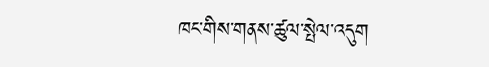ཁང་གིས་གནས་ཚུལ་སྤེལ་འདུག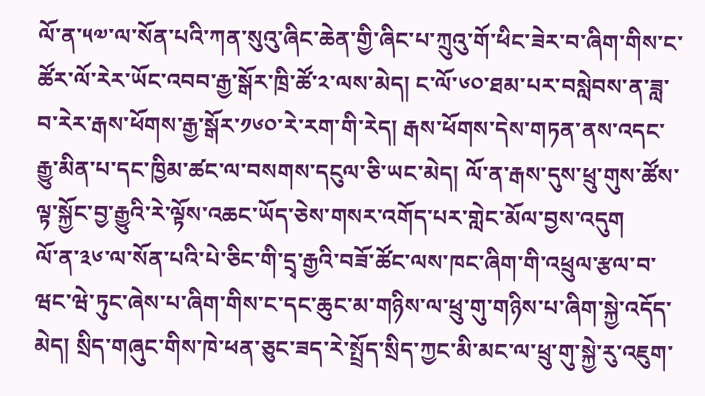ལོ་ན་༥༧་ལ་སོན་པའི་ཀན་སུའུ་ཞིང་ཆེན་གྱི་ཞིང་པ་ཀྲུའུ་གོ་ཕིང་ཟེར་བ་ཞིག་གིས་ང་ཚོར་ལོ་རེར་ཡོང་འབབ་རྒྱ་སྒོར་ཁྲི་ཚོ་༢་ལས་མེད། ང་ལོ་༦༠་ཐམ་པར་བསླེབས་ན་ཟླ་བ་རེར་རྒས་ཕོགས་རྒྱ་སྒོར་༡༦༠་རེ་རག་གི་རེད། རྒས་ཕོགས་དེས་གཏན་ནས་འདང་རྒྱུ་མིན་པ་དང་ཁྱིམ་ཚང་ལ་བསགས་དངུལ་ཅི་ཡང་མེད། ལོ་ན་རྒས་དུས་ཕྲུ་གུས་ཚོས་ལྟ་སྐྱོང་བྱ་རྒྱུའི་རེ་ལྟོས་འཆང་ཡོད་ཅེས་གསར་འགོད་པར་གླེང་མོལ་བྱས་འདུག
ལོ་ན་༣༦་ལ་སོན་པའི་པེ་ཅིང་གི་དྲྭ་རྒྱའི་བཟོ་ཚོང་ལས་ཁང་ཞིག་གི་འཕྲུལ་རྩལ་བ་ཝང་ཝེ་ཏུང་ཞེས་པ་ཞིག་གིས་ང་དང་ཆུང་མ་གཉིས་ལ་ཕྲུ་གུ་གཉིས་པ་ཞིག་སྐྱེ་འདོད་མེད། སྲིད་གཞུང་གིས་ཁེ་ཕན་ཅུང་ཟད་རེ་སྤྲོད་སྲིད་ཀྱང་མི་མང་ལ་ཕྲུ་གུ་སྐྱེ་རུ་འཇུག་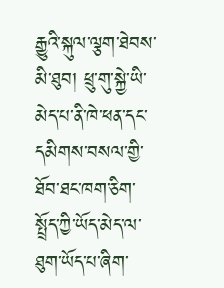རྒྱུའི་སྐུལ་ལྕག་ཐེབས་མི་ཐུབ། ཕྲུ་གུ་སྐྱེ་ཡི་མེད་པ་ནི་ཁེ་ཕན་དང་དམིགས་བསལ་གྱི་ཐོབ་ཐང་ཁག་ཅིག་སྤྲོད་ཀྱི་ཡོད་མེད་ལ་ཐུག་ཡོད་པ་ཞིག་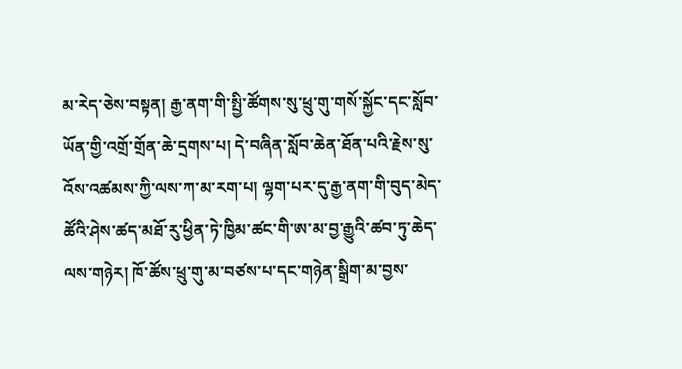མ་རེད་ཅེས་བསྟན། རྒྱ་ནག་གི་སྤྱི་ཚོགས་སུ་ཕྲུ་གུ་གསོ་སྐྱོང་དང་སློབ་ཡོན་གྱི་འགྲོ་གྲོན་ཆེ་དྲགས་པ། དེ་བཞིན་སློབ་ཆེན་ཐོན་པའི་རྗེས་སུ་འོས་འཚམས་ཀྱི་ལས་ཀ་མ་རག་པ། ལྷག་པར་དུ་རྒྱ་ནག་གི་བུད་མེད་ཚོའི་ཤེས་ཚད་མཐོ་རུ་ཕྱིན་ཏེ་ཁྱིམ་ཚང་གི་ཨ་མ་བྱ་རྒྱུའི་ཚབ་ཏུ་ཆེད་ལས་གཉེར། ཁོ་ཚོས་ཕྲུ་གུ་མ་བཙས་པ་དང་གཉེན་སྒྲིག་མ་བྱས་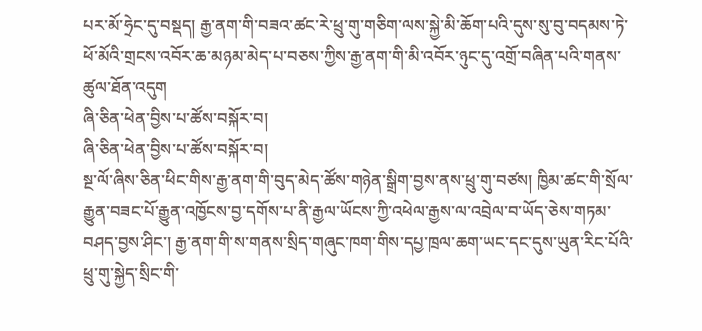པར་མོ་ཧྲེང་དུ་བསྡད། རྒྱ་ནག་གི་བཟའ་ཚང་རེ་ཕྲུ་གུ་གཅིག་ལས་སྐྱེ་མི་ཆོག་པའི་དུས་སུ་བུ་བདམས་ཏེ་ཕོ་མོའི་གྲངས་འབོར་ཆ་མཉམ་མེད་པ་བཅས་ཀྱིས་རྒྱ་ནག་གི་མི་འབོར་ཉུང་དུ་འགྲོ་བཞིན་པའི་གནས་ཚུལ་ཐོན་འདུག
ཞི་ཅིན་ཕེན་བྱིས་པ་ཚོས་བསྐོར་བ།
ཞི་ཅིན་ཕེན་བྱིས་པ་ཚོས་བསྐོར་བ།
སྔ་ལོ་ཞིས་ཅིན་ཕིང་གིས་རྒྱ་ནག་གི་བུད་མེད་ཚོས་གཉེན་སྒྲིག་བྱས་ནས་ཕྲུ་གུ་བཙས། ཁྱིམ་ཚང་གི་སྲོལ་རྒྱུན་བཟང་པོ་རྒྱུན་འཁྱོངས་བྱ་དགོས་པ་ནི་རྒྱལ་ཡོངས་ཀྱི་འཕེལ་རྒྱས་ལ་འབྲེལ་བ་ཡོད་ཅེས་གཏམ་བཤད་བྱས་ཤིང་། རྒྱ་ནག་གི་ས་གནས་སྲིད་གཞུང་ཁག་གིས་དཔྱ་ཁྲལ་ཆག་ཡང་དང་དུས་ཡུན་རིང་པོའི་ཕྲུ་གུ་སྐྱེད་སྲིང་གི་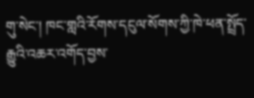གུ་སེང་། ཁང་གླའི་རོགས་དངུལ་སོགས་ཀྱི་ཁེ་ཕན་སྤྲོད་རྒྱུའི་འཆར་འགོད་བྱས་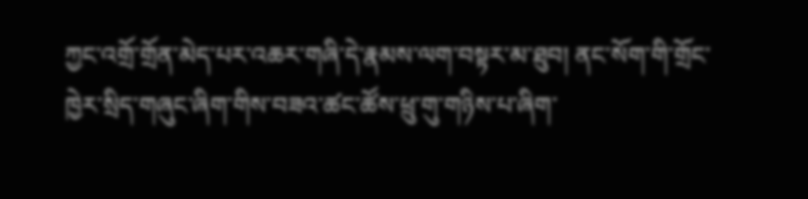ཀྱང་འགྲོ་གྲོན་མེད་པར་འཆར་གཞི་དེ་རྣམས་ལག་བསྟར་མ་ཐུབ། ནང་སོག་གི་གྲོང་ཁྱེར་སྲིད་གཞུང་ཞིག་གིས་བཟའ་ཚང་ཚོས་ཕྲུ་གུ་གཉིས་པ་ཞིག་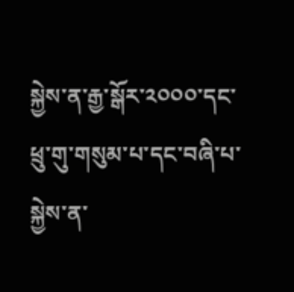སྐྱེས་ན་རྒྱ་སྒོར་༢༠༠༠་དང་ཕྲུ་གུ་གསུམ་པ་དང་བཞི་པ་སྐྱེས་ན་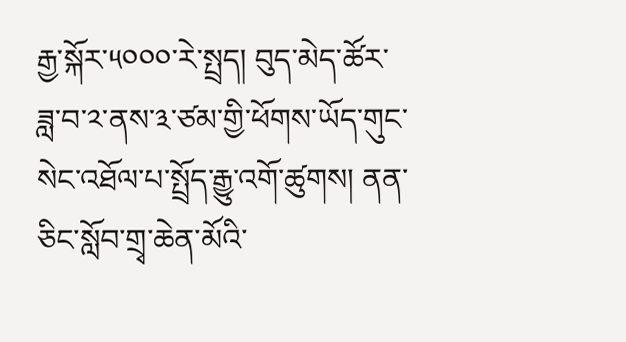རྒྱ་སྐོར་༥༠༠༠་རེ་སྤྲད། བུད་མེད་ཚོར་ཟླ་བ་༢་ནས་༣་ཙམ་གྱི་ཕོགས་ཡོད་གུང་སེང་འཐོལ་པ་སྤྲོད་རྒྱུ་འགོ་ཚུགས། ནན་ཅིང་སློབ་གྲྭ་ཆེན་མོའི་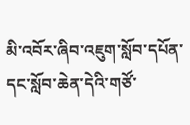མི་འབོར་ཞིབ་འཇུག་སློབ་དཔོན་དང་སློབ་ཆེན་དེའི་གཙོ་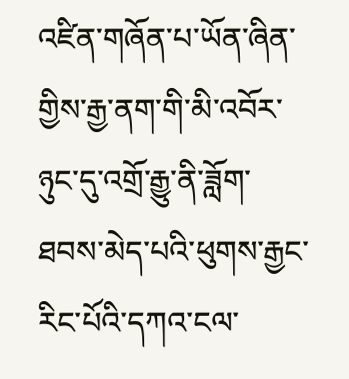འཛིན་གཞོན་པ་ཡོན་ཞིན་གྱིས་རྒྱ་ནག་གི་མི་འབོར་ཉུང་དུ་འགྲོ་རྒྱུ་ནི་ཟློག་ཐབས་མེད་པའི་ཕུགས་རྒྱང་རིང་པོའི་དཀའ་ངལ་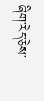ཞིག་རེད་ཅེས་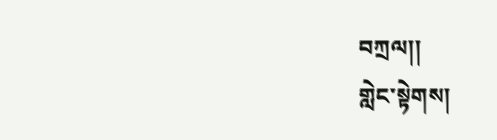བཀྲལ།།
གླེང་སྟེགས།